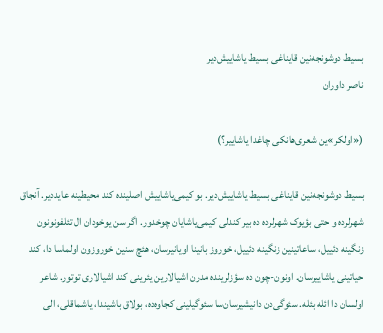بسیط دوشونجه‌نین قایناغی بسیط یاشاییش‌دیر
ناصر داوران

(«اولکر»ین شعری‌هانکی چاغدا یاشاییر؟)

بسیط دوشونجه‌نین قایناغی بسیط یاشاییش‌دیر. بو کیمی‌یاشاییش اصلینده کند محیطینه عایددیر. آنجاق شهرلرده و حتی بؤیوک شهرلرده ده بیر کندلی کیمی‌یاشایان چوخدور. اگر سن یوخودان ال تئلفونونون زنگینه دئییل، ساعاتینین زنگینه دئییل، خوروز بانینا اویانیرسان، هئچ سنین خوروزون اولماسا دا، کند حیاتینی یاشاییرسان. اونون-چون ده سؤزلرینده مدرن اشیالارین یئرینی کند اشیالاری توتور. شاعر اولسان دا ائله بئله. سئوگی‌دن دانیشیرسان‌سا سئوگیلینی کجاوه‌ده، بولاق باشیندا، یاشماقلی، الی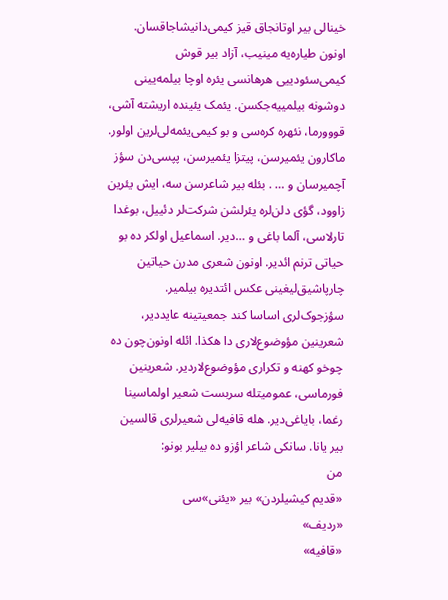خینالی بیر اوتانجاق قیز کیمی‌دانیشاجاقسان. اونون طیاره‌یه مینیب، آزاد بیر قوش کیمی‌سئودییی هر‌هانسی یئره اوچا بیلمه‌یینی دوشونه بیلمییه‌جکسن. یئمک یئینده اریشته آشی، قووورما، نئهره کره‌سی و بو کیمی‌یئمه‌لی‌لرین اولور. ماکارون یئمیرسن، پیتزا یئمیرسن، پپسی‌دن سؤز آچمیرسان و … . بئله بیر شاعرسن سه، ایش یئرین زاوود، گؤی دلن‌لره یئرلشن شرکت‌لر دئییل، بوغدا تارلاسی، آلما باغی و …دیر. اسماعیل اولکر ده بو حیاتی ترنم ائدیر. اونون شعری مدرن حیاتین چارپاشیق‌لیغینی عکس ائتدیره بیلمیر. سؤزجوک‌لری اساسا کند جمعیتینه عایددیر، شعرینین مؤوضوع‌لاری دا هکذا. ائله اونون‌چون ده چوخو کهنه و تکراری مؤوضوع‌لاردیر. شعرینین فورماسی، عمومیتله سربست شعیر اولماسینا رغما، بایاغی‌دیر. هله قافیه‌لی شعیرلری قالسین بیر یانا. سانکی شاعر اؤزو ده بیلیر بونو:
من
«قدیم کیشیلردن» بیر «یئنی»سی
«ردیف»
«قافیه»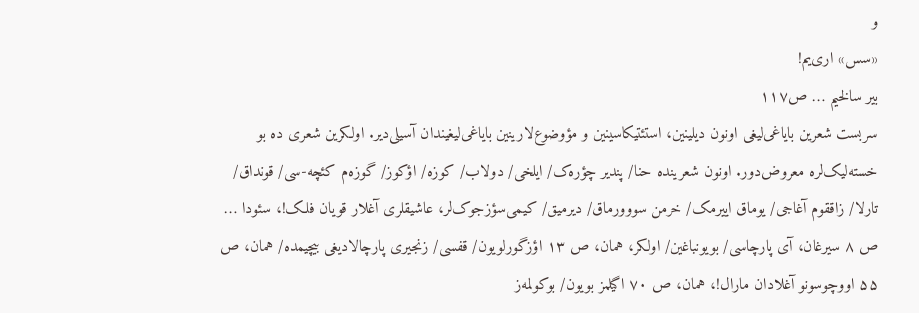و
«سس» اری‌‌‌‌‌‌‌‌‌یم!
بیر سالخیم … ص۱۱۷
سربست شعرین بایاغی‌‌لیغی اونون دیلینین، استئتیکاسینین و مؤوضوع‌‌لارینین بایاغی‌‌لیغیندان آسیلی‌‌دیر. اولکرین شعری ده بو خسته‌‌لیک‌‌لره معروض‌‌دور. اونون شعرینده حنا/ پندیر چؤره‌‌ک/ ایلخی/ دولاب/ کوزه/ اؤکوز/ گوزه‌‌م کئچه-سی/ قونداق/ تارلا/ زاققوم آغاجی/ یوماق اییرمک/ خرمن سووورماق/ دیرمیق/ کیمی‌سؤزجوک‌‌لر، عاشیقلری آغلار قویان فلک!، سئودا … ص ۸ سیرغان، آی پارچاسی/ بویونباغین/ اولکر، همان، ص ۱۳ اؤزگورلویون/ قفسی/ زنجیری پارچالادیغی بیچیمده/ همان، ص ۵۵ اووچوسونو آغلادان مارال!، همان، ص ۷۰ اگیلمز بویون/ بوکولمه‌‌ز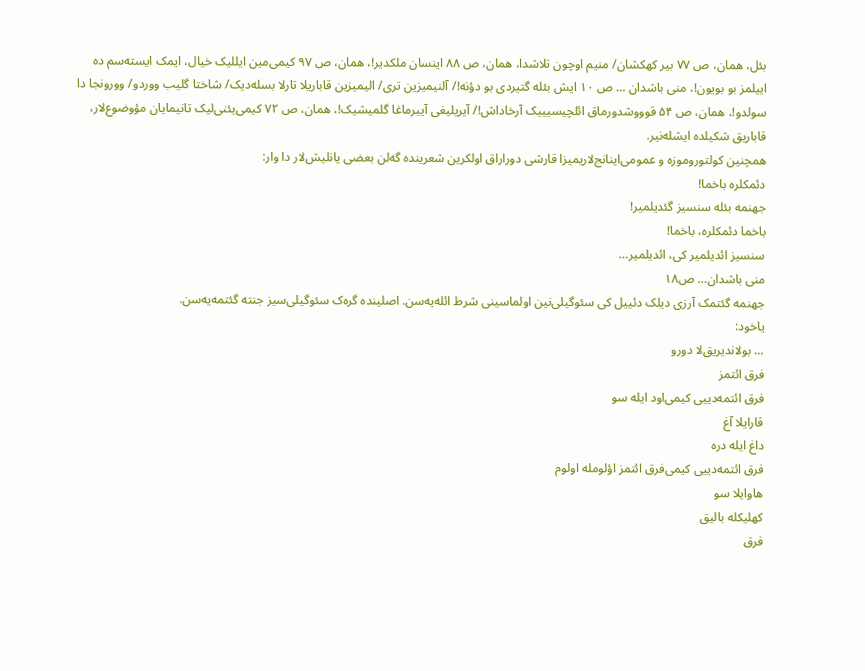بئل، همان، ص ۷۷ بیر کهکشان/ منیم اوچون تلاشدا، همان، ص ۸۸ اینسان ملکدیر!، همان، ص ۹۷ کیمی‌مین ایللیک خیال، ایمک ایسته‌‌سم ده اییلمز بو بویون!، منی باشدان … ص ۱۰ ایش بئله گتیردی بو دؤنه!/ آلنیمیزین تری/ الیمیزین قاباریلا تارلا بسله‌‌دیک/ شاختا گلیب ووردو/ وورونجا دا سولدو!، همان، ص ۵۴ قوووشدورماق ائلچیسیییک آرخاداش!/ آیریلیغی آییرماغا گلمیشیک!، همان، ص ۷۲ کیمی‌یئنی‌‌لیک تانیمایان مؤوضوع‌‌لار، قاباریق شکیلده ایشله‌‌نیر.
همچنین کولتوروموزه و عمومی‌اینانج‌‌لاریمیزا قارشی دوراراق اولکرین شعرینده گه‌‌لن بعضی یانلیش‌‌لار دا وار:
دئمکلره باخما!
جهنمه بئله سنسیز گئدیلمیر!
باخما دئمکلره، باخما!
سنسیز ائدیلمیر کی، ائدیلمیر…
منی باشدان… ص۱۸
جهنمه گئتمک آرزی دیلک دئییل کی سئوگیلی‌نین اولماسینی شرط ائله‌یه‌سن. اصلینده گره‌ک سئوگیلی‌سیز جنته گئتمه‌یه‌سن.
یاخود:
… بولاندیریق‌لا دورو
فرق ائتمز
فرق ائتمه‌دییی کیمی‌اود ایله سو
قارایلا آغ
داغ ایله دره
فرق ائتمه‌دییی کیمی‌فرق ائتمز اؤلومله اولوم
هاوایلا سو
کهلیکله بالیق
فرق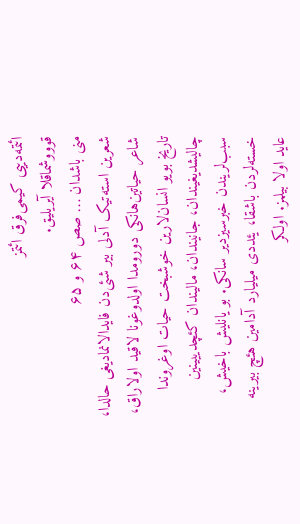ائتمه‌دییی کیمی‌فرق ائتمز
قوووشماقلا آیریلیق.
منی باشدان … صص ۶۴ و ۶۵
شعرین استه‌‌‌تیک آدلی بیر شئی‌‌‌دن فایدالانمادیغی حالدا، شاعر حیاتین‌هانکی دورومدا اولدوغونا لاقید اولاراق، تاریخ بویو انسان‌‌‌لارین خوشبخت حیات اوغروندا چالیشدیغیندان، جانیندان، مالیندان کئچدییینین سبب‌‌‌لریندن خبرسیزدیر سانکی. بو یانلیش باخیش، خسته‌‌‌لردن باشقا، یئددی میلیارد آدامین هئچ بیرینه عاید اولا بیلمز. اولکر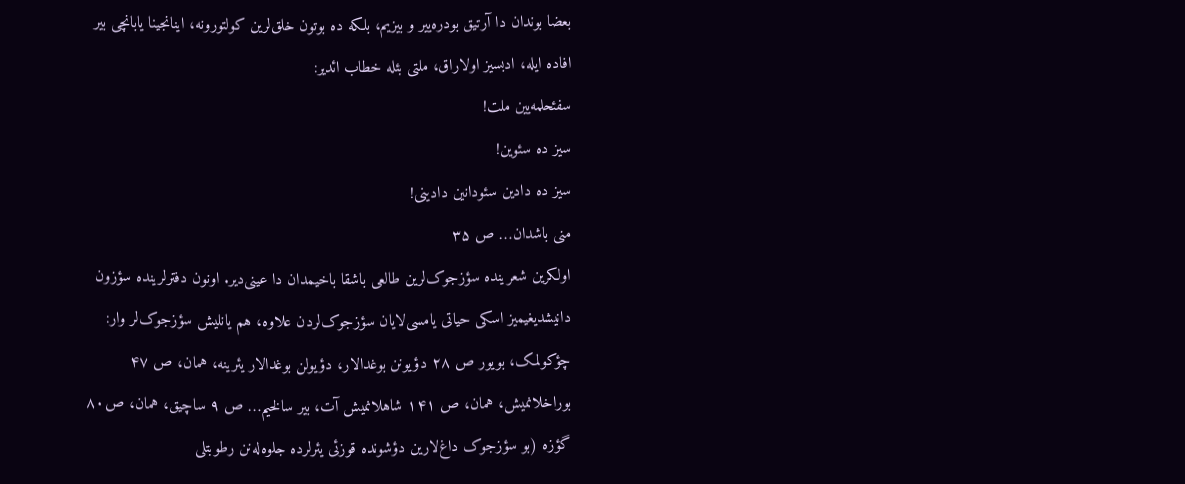بعضا بوندان دا آرتیق بودره‌‌‌ییر و بیزیم، بلکه ده بوتون خلق‌‌‌لرین کولتورونه، اینانجینا یابانچی بیر افاده ایله، ادبسیز اولاراق، ملتی بئله خطاب ائدیر:
سفئحلمه‌یین ملت!
سیز ده سئوین!
سیز ده دادین سئودانین دادینی!
منی باشدان… ص ۳۵
اولکرین شعرینده سؤزجوک‌‌‌‌لرین طالعی باشقا باخیمدان دا عینی‌‌‌‌دیر. اونون دفترلرینده سؤزون دانیشدیغیمیز اسکی حیاتی یامسی‌‌‌‌لایان سؤزجوک‌‌‌‌لردن علاوه، هم یانلیش سؤزجوک‌‌‌‌لر وار: چؤکولمک، بویور ص ۲۸ دؤیونن بوغدالار، دؤیولن بوغدالار یئرینه، همان، ص ۴۷ بوراخلانمیش، همان، ص ۱۴۱ شاهلانمیش آت، بیر سالخیم… ص ۹ ساچیق، همان، ص۸۰ گؤزه (بو سؤزجوک داغ‌‌‌‌لارین دؤشونده قوزئی یئرلرده جلوه‌‌‌‌له‌‌‌‌نن رطوبتلی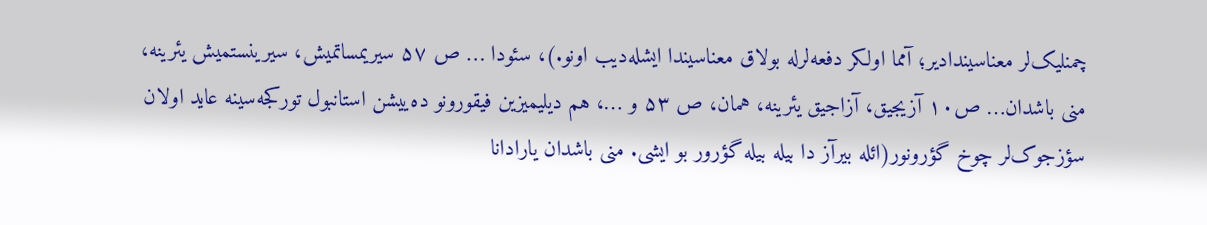چمنلیک‌‌‌‌لر معناسیندادیر؛ آمما اولکر دفعه‌‌‌‌لرله بولاق معناسیندا ایشله‌‌‌‌دیب اونو.)، سئودا … ص ۵۷ سیریمساتمیش، سیرینستمیش یئرینه، منی باشدان… ص۱۰ آزیجیق، آزاجیق یئرینه، همان، ص ۵۳ و …، هم دیلیمیزین فیقورونو ده‌‌‌‌ییشن استانبول تورکجه‌‌‌‌سینه عاید اولان سؤزجوک‌‌‌‌لر چوخ گؤرونور(ائله بیرآز دا بیله بیله گؤرور بو ایشی. منی باشدان یارادانا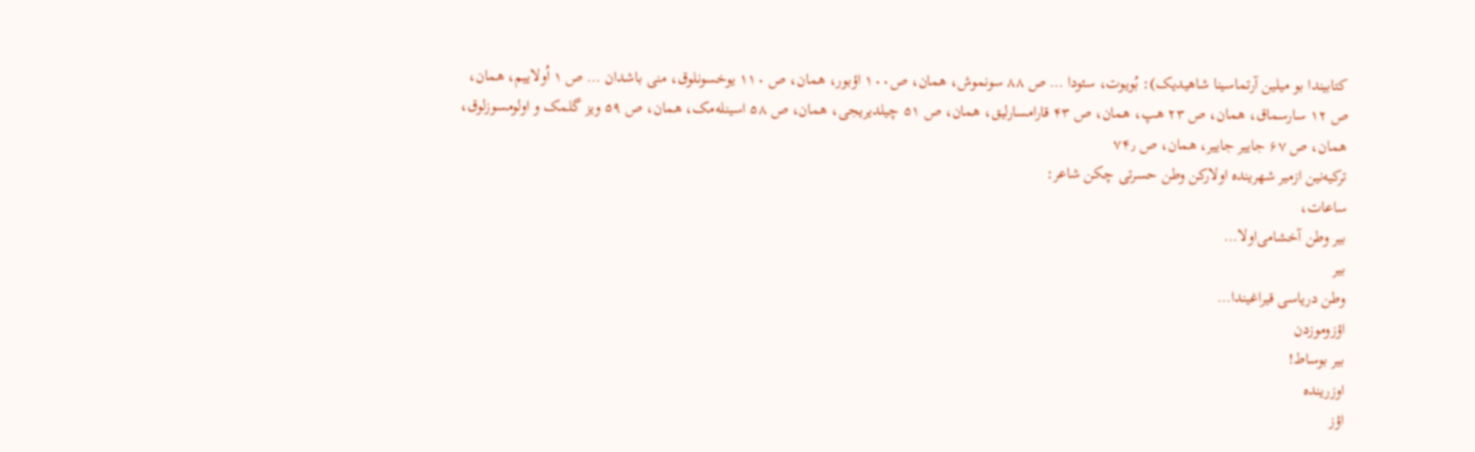کتابیندا بو میلین آرتماسینا شاهیدیک): بُویوت، سئودا … ص ۸۸ سونموش، همان، ص۱۰۰ اؤبور، همان، ص ۱۱۰ یوخسونلوق، منی باشدان … ص ۱ اُولاییم، همان، ص ۱۲ سارسماق، همان، ص ۲۳ هپ، همان، ص ۴۳ قارامسارلیق، همان، ص ۵۱ چیلدیریجی، همان، ص ۵۸ اسینله‌‌‌‌مک، همان، ص ۵۹ ویز گلمک و اولومسوزلوق، همان، ص ۶۷ جاییر جاییر، همان، ص ۷۴٫
ترکیه‌‌‌‌‌‌‌‌نین ازمیر شهرینده اولارکن وطن حسرتی چکن شاعر:
ساعات،
بیر وطن آخشامی‌اولا…
بیر
وطن دریاسی قیراغیندا…
اؤزوموزدن
بیر بوساط!
اوزرینده
اؤز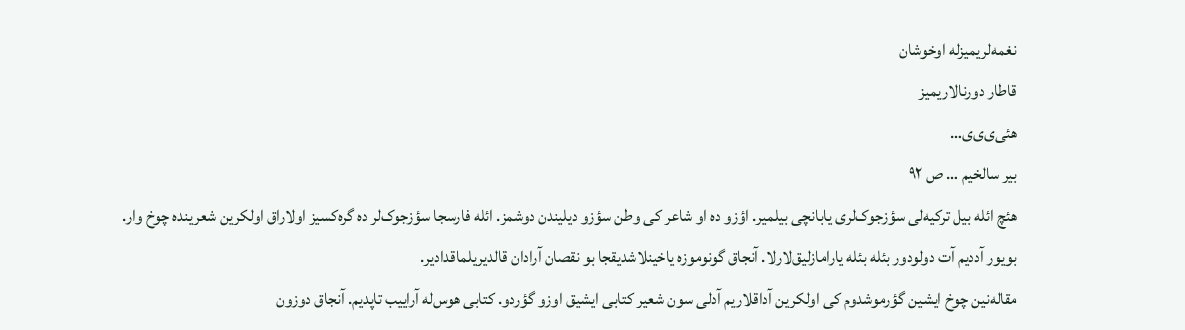نغمه‌‌‌‌‌‌‌‌‌لریمیزله اوخوشان
قاطار دورنالاریمیز
هئی‌ی‌ی‌ی…
بیر سالخیم … ص ۹۲
هئچ ائله بیل ترکیه‌‌‌‌‌لی سؤزجوک‌‌‌‌‌لری یابانچی بیلمیر. اؤزو ده او شاعر کی وطن سؤزو دیلیندن دوشمز. ائله فارسجا سؤزجوک‌‌‌‌‌لر ده گره‌‌‌‌‌کسیز اولاراق اولکرین شعرینده چوخ وار. بویور آددیم آت دولودور بئله بئله یارامازلیق‌‌‌‌‌لارلا. آنجاق گونوموزه یاخینلاشدیقجا بو نقصان آرادان قالدیریلماقدادیر.
مقاله‌‌‌‌‌نین چوخ ایشین گؤرموشدوم کی اولکرین آداقلاریم آدلی سون شعیر کتابی ایشیق اوزو گؤردو. کتابی هوس‌‌‌‌‌له آراییب تاپدیم. آنجاق دوزون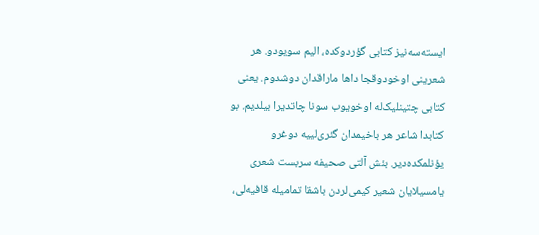ایسته‌‌‌‌‌سه‌‌‌‌‌نیز کتابی گؤردوکده، الیم سویودو. هر شعرینی اوخودوقجا داها ماراقدان دوشدوم. یعنی کتابی چتینلیک‌‌‌‌‌له اوخویوب سونا چاتدیرا بیلدیم. بو کتابدا شاعر هر باخیمدان گئری‌‌‌‌‌لییه دوغرو یؤنلمکده‌‌‌‌‌دیر. بئش آلتی صحیفه سربست شعری یامسیلایان شعیر کیمی‌‌‌‌‌لردن باشقا تمامیله قافیه‌‌‌‌‌لی،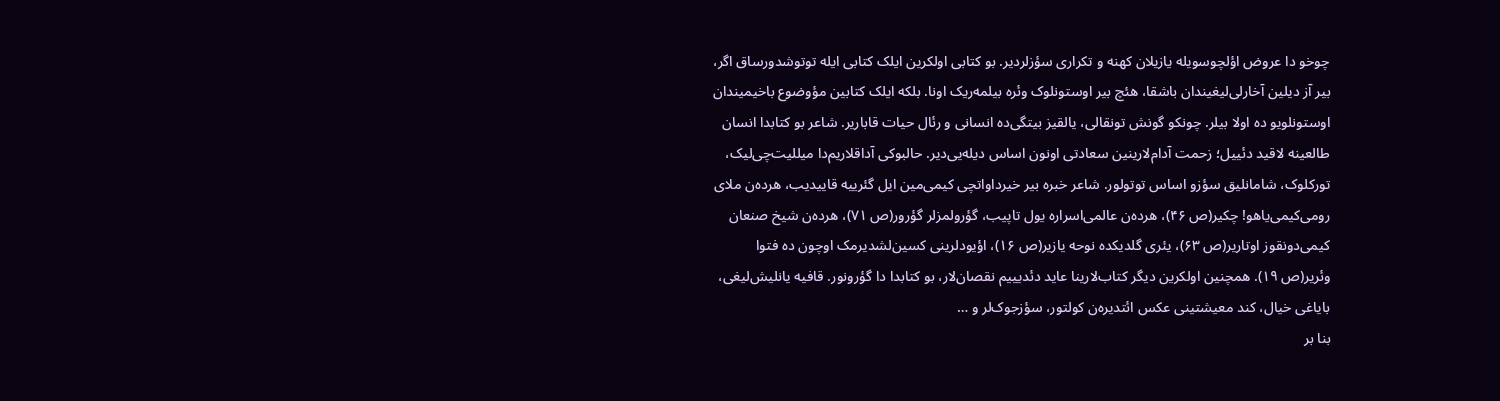چوخو دا عروض اؤلچوسویله یازیلان کهنه و تکراری سؤزلردیر. بو کتابی اولکرین ایلک کتابی ایله توتوشدورساق اگر، بیر آز دیلین آخارلی‌‌‌‌‌لیغیندان باشقا، هئچ بیر اوستونلوک وئره بیلمه‌‌‌‌‌ریک اونا. بلکه ایلک کتابین مؤوضوع باخیمیندان اوستونلویو ده اولا بیلر. چونکو گونش تونقالی، یالقیز بیتگی‌‌‌‌‌ده انسانی و رئال حیات قاباریر. شاعر بو کتابدا انسان طالعینه لاقید دئییل؛ زحمت آدام‌‌‌‌‌لارینین سعادتی اونون اساس دیله‌‌‌‌‌یی‌‌‌‌‌دیر. حالبوکی آداقلاریم‌‌‌‌‌دا میللیت‌‌‌‌‌چی‌‌‌‌‌لیک، تورکلوک، شامانلیق سؤزو اساس توتولور. شاعر خبره بیر خیرداواتچی کیمی‌مین ایل گئرییه قاییدیب، هرده‌‌‌‌‌ن ملای رومی‌کیمی‌یاهو! چکیر(ص ۴۶)، هرده‌‌‌‌‌ن عالمی‌اسراره یول تاپیب، گؤرولمزلر گؤرور(ص ۷۱)، هرده‌‌‌‌‌ن شیخ صنعان کیمی‌دونقوز اوتاریر(ص ۶۳)، یئری گلدیکده نوحه یازیر(ص ۱۶)، اؤیودلرینی کسین‌‌‌‌‌لشدیرمک اوچون ده فتوا وئریر(ص ۱۹). همچنین اولکرین دیگر کتاب‌‌‌‌‌لارینا عاید دئدیییم نقصان‌‌‌‌‌لار، بو کتابدا دا گؤرونور. قافیه یانلیش‌‌‌‌‌لیغی، بایاغی خیال، کند معیشتینی عکس ائتدیره‌‌‌‌‌ن کولتور، سؤزجوک‌‌‌‌‌لر و …
بنا بر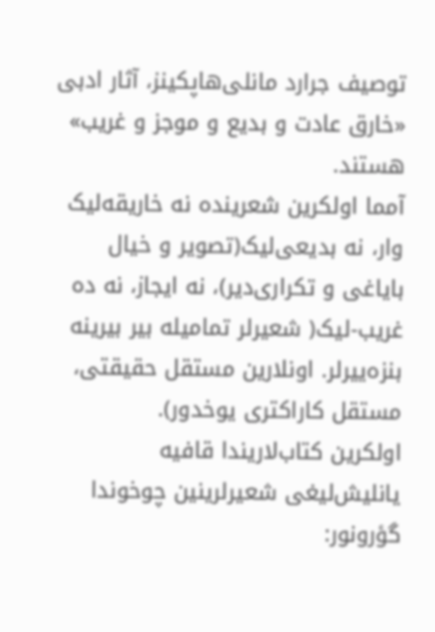توصیف جرارد مانلی‌هاپکینز، آثار ادبی «خارق عادت و بدیع و موجز و غریب» هستند.
آمما اولکرین شعرینده نه خاریقه‌‌‌‌‌لیک وار، نه بدیعی‌‌‌‌‌لیک(تصویر و خیال بایاغی و تکراری‌‌‌‌‌دیر)، نه ایجاز، نه ده غریب-لیک( شعیرلر تمامیله بیر بیرینه بنز‌‌‌‌‌ه‌‌‌‌‌ییرلر. اونلارین مستقل حقیقتی، مستقل کاراکتری یوخدور).
اولکرین کتاب‌‌‌‌‌لاریندا قافیه یانلیش‌‌‌‌‌لیغی شعیرلرینین چوخوندا گؤرونور: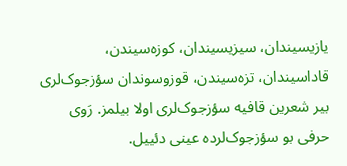یازیسیندان، سیزیسیندان، کوزه‌‌‌‌‌سیندن، قاداسیندان، تزه‌‌‌‌‌سیندن، قوزوسوندان سؤزجوک‌‌‌‌‌لری بیر شعرین قافیه سؤزجوک‌‌‌‌‌لری اولا بیلمز. رَوی حرفی بو سؤزجوک‌‌‌‌‌لرده عینی دئییل.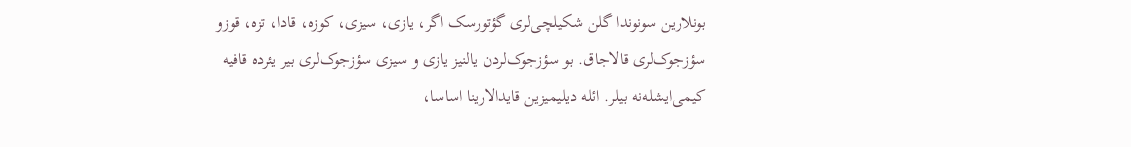بونلارین سونوندا گلن شکیلچی‌‌‌‌‌لری گؤتورسک اگر، یازی، سیزی، کوزه، قادا، تزه، قوزو سؤزجوک‌‌‌‌‌لری قالاجاق. بو سؤزجوک‌‌‌‌‌لردن یالنیز یازی و سیزی سؤزجوک‌‌‌‌‌لری بیر یئرده قافیه کیمی‌ایشله‌‌‌‌‌نه بیلر. ائله دیلیمیزین قایدالارینا اساسا،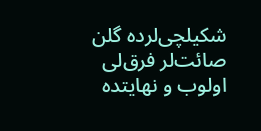شکیلچی‌‌‌‌‌لرده گلن صائت‌‌‌‌‌لر فرق‌‌‌‌‌لی اولوب و نهایتده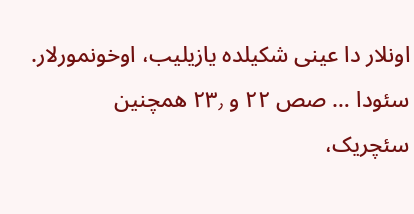اونلار دا عینی شکیلده یازیلیب، اوخونمورلار. سئودا … صص ۲۲ و ۲۳٫ همچنین سئچریک،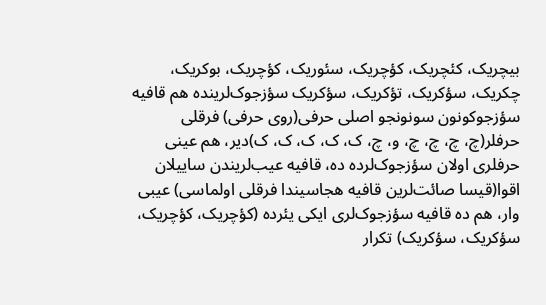بیچریک، کئچریک، کؤچریک، سئوریک، کؤچریک، بوکریک، چکریک، سؤکریک، تؤکریک، سؤکریک سؤزجوک‌‌‌‌‌لرینده هم قافیه سؤزجوکونون سونونجو اصلی حرفی(روی حرفی) فرقلی حرفلر(چ، چ، چ، چ، و، چ، ک، ک، ک، ک، ک)دیر، هم عینی حرفلری اولان سؤزجوک‌‌‌‌‌لرده ده، قافیه عیب‌‌‌‌‌لریندن ساییلان اقوا(قیسا صائت‌‌‌‌‌لرین قافیه هجاسیندا فرقلی اولماسی) عیبی وار، هم ده قافیه سؤزجوک‌‌‌‌‌لری ایکی یئرده (کؤچریک، کؤچریک، سؤکریک، سؤکریک) تکرار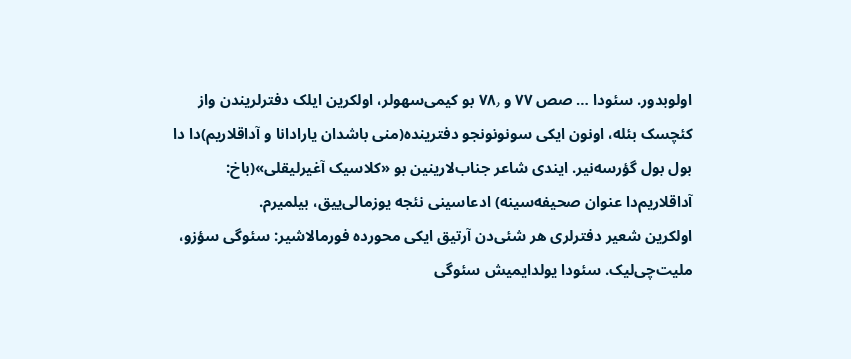اولوبدور. سئودا … صص ۷۷ و ۷۸٫ بو کیمی‌سهولر، اولکرین ایلک دفترلریندن واز کئچسک بئله، اونون ایکی سونونونجو دفترینده(منی باشدان یارادانا و آداقلاریم‌‌‌‌‌)دا دا بول بول گؤرسه‌‌‌‌‌نیر. ایندی شاعر جناب‌‌‌‌‌لارینین بو «کلاسیک آغیرلیقلی»(باخ: آداقلاریم‌‌‌‌‌دا عنوان صحیفه‌‌‌‌‌سینه) ادعاسینی نئجه یوزمالی‌‌‌‌‌ییق، بیلمیرم.
اولکرین شعیر دفترلری هر شئی‌‌‌‌‌دن آرتیق ایکی محورده فورمالاشیر: سئوگی سؤزو، ملیت‌‌‌‌‌چی‌‌‌‌‌لیک. سئودا یولدایمیش سئوگی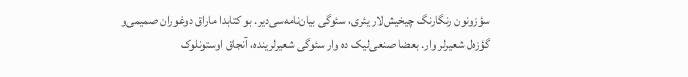سؤزونون رنگارنگ چیخیش‌‌‌‌‌لار یئری‌‌‌‌‌، سئوگی بیان‌‌‌‌‌نامه‌‌‌‌‌سی‌‌‌‌‌دیر. بو کتابدا ماراق دوغوران صمیمی‌و گؤزه‌‌‌‌‌ل شعیرلر وار. بعضا صنعی‌‌‌‌‌لیک ده وار سئوگی شعیرلرینده، آنجاق اوستونلوک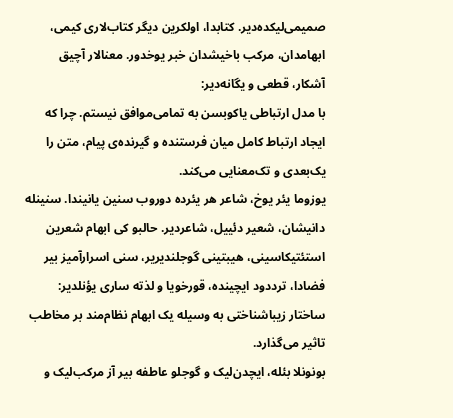صمیمی‌‌‌‌‌لیکده‌‌‌‌‌دیر. کتابدا، اولکرین دیگر کتاب‌‌‌‌‌لاری کیمی، ابهامدان، مرکب باخیشدان خبر یوخدور. معنالار آچیق آشکار، قطعی و یگانه‌‌‌‌‌دیر:
با مدل ارتباطی یاکوبسن به تمامی‌موافق نیستم. چرا که ایجاد ارتباط کامل میان فرستنده و گیرنده‌‌‌‌‌ی پیام، متن را یک‌‌‌‌‌بعدی و تک‌‌‌‌‌معنایی می‌‌‌‌‌کند.
یوزوما یئر یوخ، شاعر هر یئرده دوروب سنین یانیندا. سنینله دانیشان، شعیر دئییل، شاعردیر. حالبو کی ابهام شعرین استئتیکاسینی، هیبتینی گوجلندیریر، سنی اسرارآمیز بیر فضادا، ترددود ایچینده، قورخویا و لذته ساری یؤنلدیر:
ساختار زیباشناختی به وسیله یک ابهام نظام‌‌‌‌‌مند بر مخاطب تاثیر می‌‌‌‌‌گذارد.
بونونلا بئله، ایچدن‌‌‌‌‌لیک و گوجلو عاطفه بیر آز مرکب‌‌‌‌‌لیک و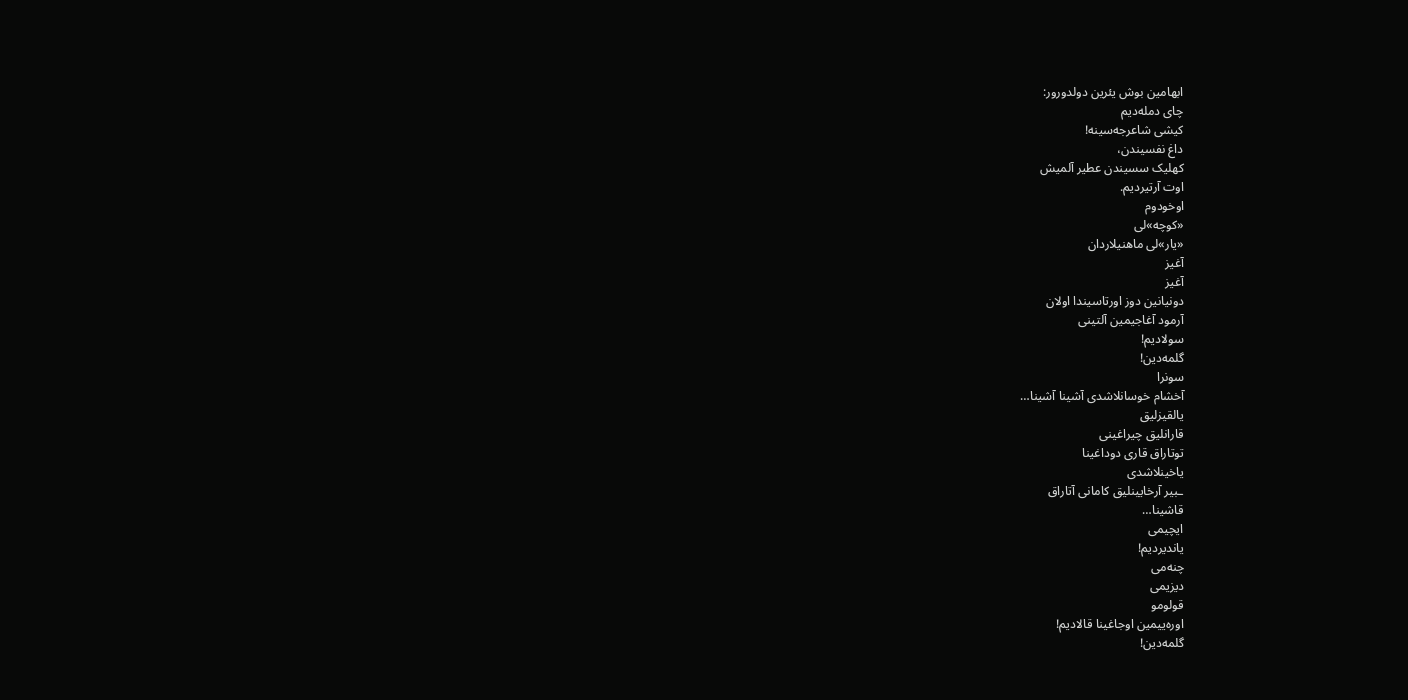ابهامین بوش یئرین دولدورور:
چای دمله‌‌‌‌‌‌‌‌‌دیم
کیشی شاعرجه‌‌‌‌‌‌‌‌‌سینه!
داغ نفسیندن،
کهلیک سسیندن عطیر آلمیش
اوت آرتیردیم.
اوخودوم
«کوچه‌‌‌‌‌‌‌‌‌»لی
«یار»لی ماهنیلاردان
آغیز
آغیز
دونیانین دوز اورتاسیندا اولان
آرمود آغاجیمین آلتینی
سولادیم!
گلمه‌‌‌‌‌‌‌‌‌دین!
سونرا
آخشام خوسانلاشدی آشینا آشینا…
یالقیزلیق
قارانلیق چیراغینی
توتاراق قاری دوداغینا
یاخینلاشدی
ـبیر آرخایینلیق کامانی آتاراق
قاشینا…
ایچیمی
یاندیردیم!
چنه‌‌‌‌‌‌‌‌‌می
دیزیمی
قولومو
اوره‌‌‌‌‌‌‌‌‌ییمین اوجاغینا قالادیم!
گلمه‌‌‌‌‌‌‌‌‌دین!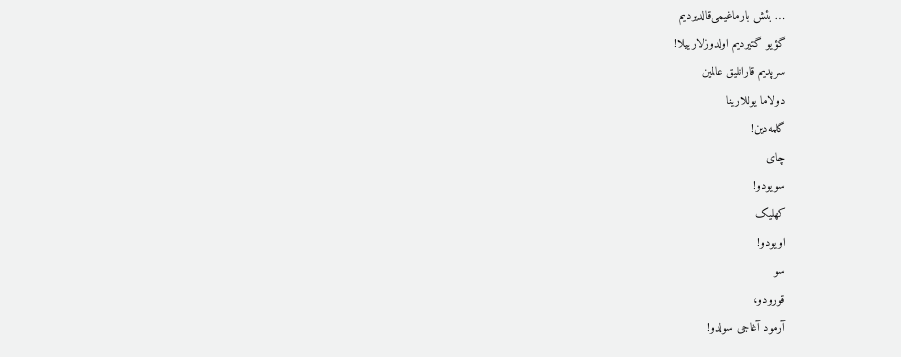… بئش بارماغیمی‌قالدیردیم
گؤیو گتیردیم اولدوزلارییلا!
سرپدیم قارانلیق عالمین
دولاما یوللارینا
گلمه‌‌‌‌‌‌‌‌‌دین!
چای
سویودو!
کهلیک
اویودو!
سو
قورودو،
آرمود آغاجی سولدو!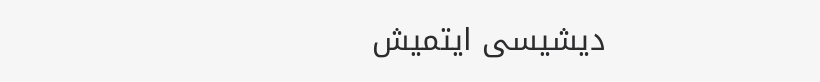دیشیسی ایتمیش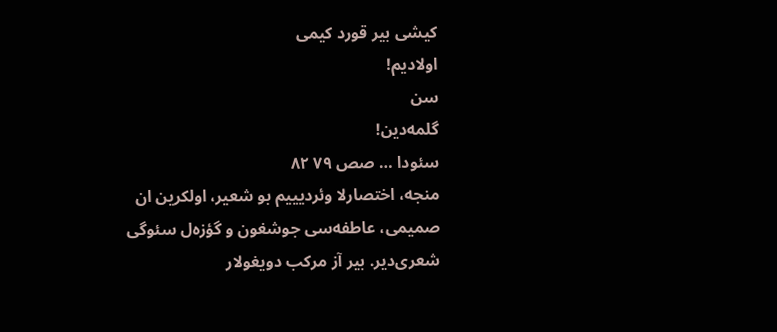کیشی بیر قورد کیمی
اولادیم!
سن
گلمه‌‌‌‌‌‌‌‌‌دین!
سئودا … صص ۷۹ ۸۲
منجه، اختصارلا وئردیییم بو شعیر، اولکرین ان صمیمی، عاطفه‌‌‌‌‌‌سی جوشغون و گؤزه‌‌‌‌‌‌ل سئوگی شعری‌‌‌‌‌‌دیر. بیر آز مرکب دویغولار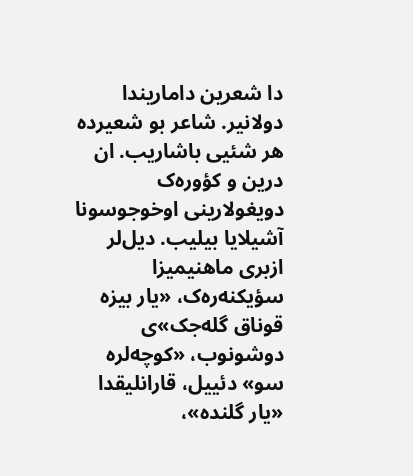دا شعرین داماریندا دولانیر. شاعر بو شعیرده هر شئیی باشاریب. ان درین و کؤوره‌‌‌‌‌‌ک دویغولارینی اوخوجوسونا آشیلایا بیلیب. دیل‌‌‌‌‌‌لر ازبری ماهنیمیزا سؤیکنه‌‌‌‌‌‌ره‌‌‌‌‌‌ک، «یار بیزه قوناق گله‌‌‌‌‌‌جک»ی دوشونوب، «کوچه‌‌‌‌‌‌لره سو» دئییل، قارانلیقدا «یار گلنده»،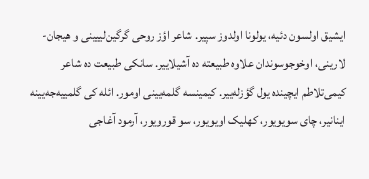ایشیق اولسون دئیه، یولونا اولدوز سپیر. شاعر اؤز روحی گرگین‌‌‌‌‌‌لییینی و هیجان-لارینی، اوخوجوسوندان علاوه طبیعته ده آشیلاییر. سانکی طبیعت ده شاعر کیمی‌تلاطم ایچینده یول گؤزله‌‌‌‌‌‌ییر. کیمینسه گلمه‌‌‌‌‌‌یینی اومور. ائله کی گلمییه‌‌‌‌‌‌جه‌‌‌‌‌‌یینه اینانیر، چای سویویور، کهلیک اویویور، سو قورویور، آرمود آغاجی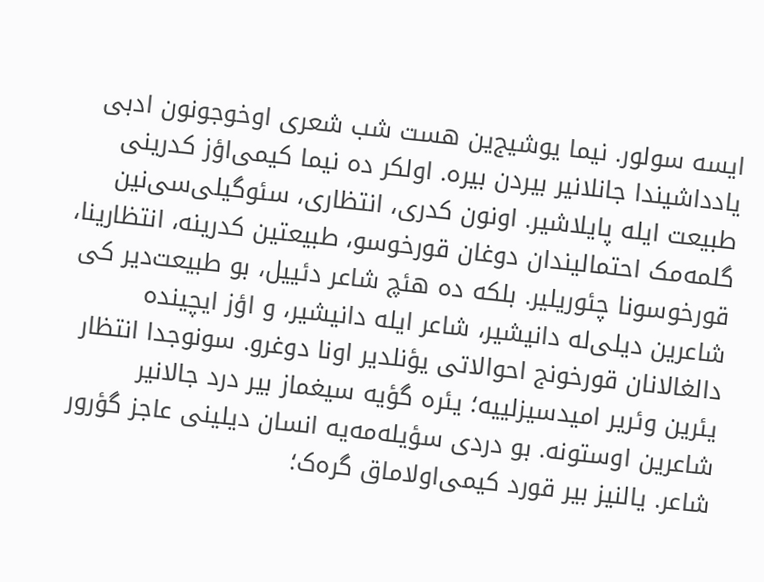ایسه سولور. نیما یوشیج‌‌‌‌‌‌ین هست شب شعری اوخوجونون ادبی یادداشیندا جانلانیر بیردن بیره. اولکر ده نیما کیمی‌اؤز کدرینی طبیعت ایله پایلاشیر. اونون کدری، انتظاری، سئوگیلی‌‌‌‌‌‌سی‌‌‌‌‌‌نین گلمه‌‌‌‌‌‌مک احتمالیندان دوغان قورخوسو، طبیعتین کدرینه، انتظارینا، قورخوسونا چئوریلیر. بلکه ده هئچ شاعر دئییل، بو طبیعت‌‌‌‌‌‌دیر کی شاعرین دیلی‌‌‌‌‌‌له دانیشیر، شاعر ایله دانیشیر، و اؤز ایچینده دالغالانان قورخونج احوالاتی یؤنلدیر اونا دوغرو. سونوجدا انتظار یئرین وئریر امیدسیزلییه؛ یئره گؤیه سیغماز بیر درد جالانیر شاعرین اوستونه. بو دردی سؤیله‌‌‌‌‌‌مه‌‌‌‌‌‌یه انسان دیلینی عاجز گؤرور شاعر. یالنیز بیر قورد کیمی‌اولاماق گره‌‌‌‌‌‌ک؛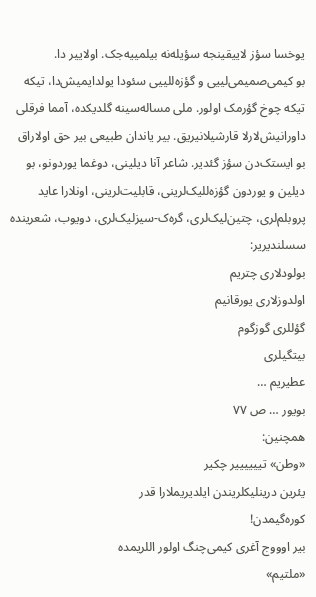یوخسا سؤز لاییقینجه سؤیله‌‌‌‌‌‌نه بیلمییه‌‌‌‌‌‌جک. اولاییر دا.
بو کیمی‌صمیمی‌‌‌‌‌‌لییی و گؤزه‌‌‌‌‌‌للییی سئودا یولدایمیش‌‌‌‌‌‌دا، تیکه تیکه چوخ گؤرمک اولور. ملی مساله‌‌‌‌‌‌سینه گلدیکده، آمما فرقلی داورانیش‌‌‌‌‌‌لارلا قارشیلانیریق. بیر یاندان طبیعی بیر حق اولاراق بو ایستک‌‌‌‌‌‌دن سؤز گئدیر. شاعر آنا دیلینی، دوغما یوردونو، بو دیلین و یوردون گؤزه‌‌‌‌‌‌للیک‌‌‌‌‌‌لرینی، قابلیت‌‌‌‌‌‌لرینی، اونلارا عاید پروبلم‌‌‌‌‌‌لری، چتین‌‌‌‌‌‌لیک‌‌‌‌‌‌لری، گره‌‌‌‌‌‌ک-سیزلیک‌‌‌‌‌‌لری، دویوب، شعرینده سسلندیریر:
بولودلاری چتریم
اولدوزلاری یورقانیم
گؤللری گوزگوم
بیتگیلری
عطیریم …
بویور … ص ۷۷
همچنین:
«وطن» تییییییر چکیر
یئرین درینلیکلریندن ایلدیریملارا قدر
کوره‌‌‌‌‌‌‌‌‌گیمدن!
بیر اوووج آغری کیمی‌چنگ اولور اللریمده
«ملتیم»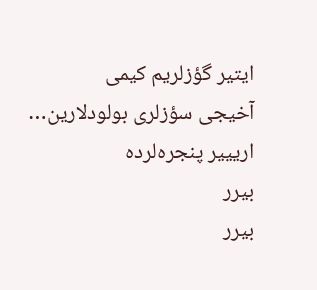ایتیر گؤزلریم کیمی
آخیجی سؤزلری بولودلارین…
اریییر پنجره‌‌‌‌‌‌‌‌‌لرده
بیرر
بیرر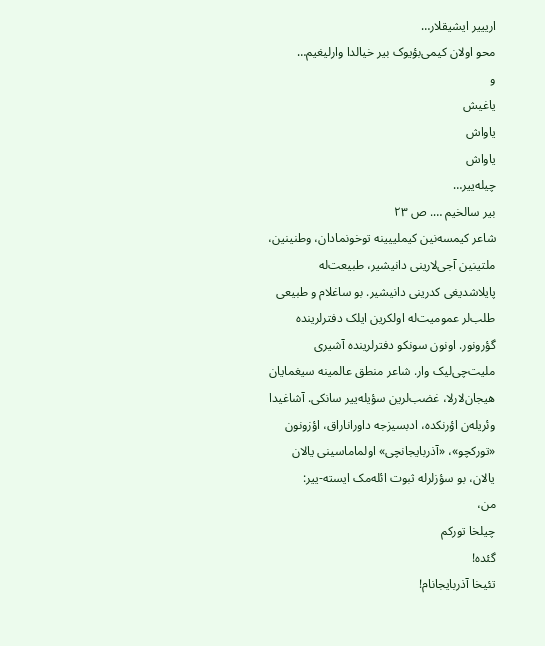اریییر ایشیقلار…
محو اولان کیمی‌بؤیوک بیر خیالدا وارلیغیم…
و
یاغیش
یاواش
یاواش
چیله‌‌‌‌‌‌‌‌‌ییر…
بیر سالخیم …. ص ۲۳
شاعر کیمسه‌‌‌‌‌‌‌نین کیملییینه توخونمادان، وطنینین، ملتینین آجی‌‌‌‌‌‌‌لارینی دانیشیر، طبیعت‌‌‌‌‌‌‌له پایلاشدیغی کدرینی دانیشیر. بو ساغلام و طبیعی طلب‌‌‌‌‌‌‌لر عمومیت‌‌‌‌‌‌‌له اولکرین ایلک دفترلرینده گؤرونور. اونون سونکو دفترلرینده آشیری ملیت‌‌‌‌‌‌‌چی‌‌‌‌‌‌‌لیک وار. شاعر منطق عالمینه سیغمایان هیجان‌‌‌‌‌‌‌لارلا، غضب‌‌‌‌‌‌‌لرین سؤیله‌‌‌‌‌‌‌ییر سانکی. آشاغیدا وئریله‌‌‌‌‌‌‌ن اؤرنکده، ادبسیزجه داوراناراق، اؤزونون «تورکچو»، «آذربایجانچی» اولماماسینی یالان یالان، بو سؤزلرله ثبوت ائله‌‌‌‌‌‌‌مک ایسته-ییر:
من،
چیلخا تورکم
گئده!
تئیخا آذربایجانام!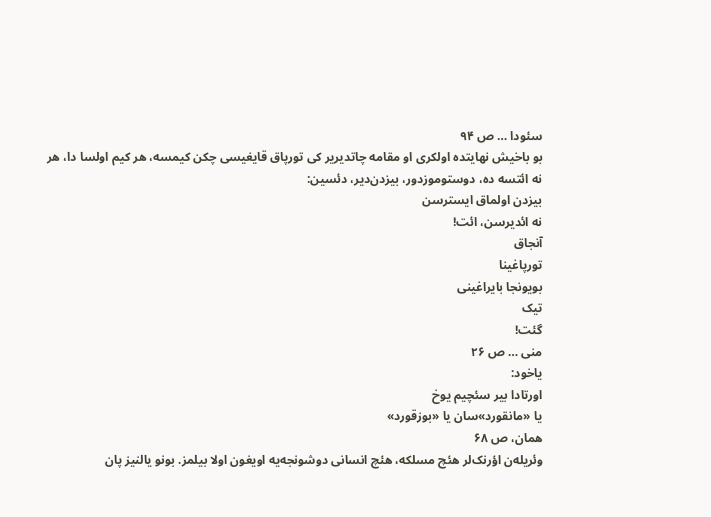سئودا … ص ۹۴
بو باخیش نهایتده اولکری او مقامه چاتدیریر کی تورپاق قایغیسی چکن کیمسه، هر کیم اولسا دا، هر نه ائتسه ده، دوستوموزدور، بیزدن‌‌‌‌‌‌‌‌‌دیر، دئسین:
بیزدن اولماق ایسترسن
نه ائدیرسن، ائت!
آنجاق
تورپاغینا
بویونجا بایراغینی
تیک
گئت!
منی … ص ۲۶
یاخود:
اورتادا بیر سئچیم یوخ
یا «مانقورد»سان یا «بوزقورد»
همان، ص ۶۸
وئریله‌‌‌‌‌‌‌‌ن اؤرنک‌‌‌‌‌‌‌‌لر هئچ مسلکه، هئچ انسانی دوشونجه‌‌‌‌‌‌‌‌یه اویغون اولا بیلمز. بونو یالنیز پان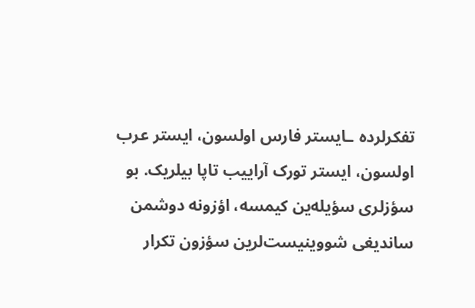تفکرلرده‌‌‌‌‌‌‌‌ ـایستر فارس اولسون، ایستر عرب اولسون، ایستر تورک آراییب تاپا بیلریک. بو سؤزلری سؤیله‌‌‌‌‌‌‌‌ین کیمسه، اؤزونه دوشمن ساندیغی شووینیست‌‌‌‌‌‌‌‌لرین سؤزون تکرار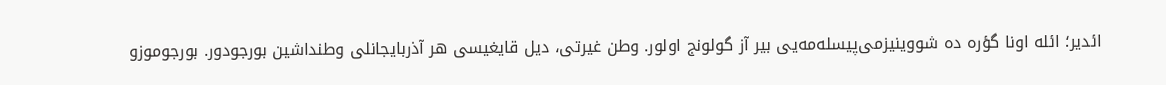ائدیر؛ ائله اونا گؤره ده شووینیزمی‌پیسله‌‌‌‌‌‌‌‌مه‌‌‌‌‌‌‌‌یی بیر آز گولونج اولور. وطن غیرتی، دیل قایغیسی هر آذربایجانلی وطنداشین بورجودور. بورجوموزو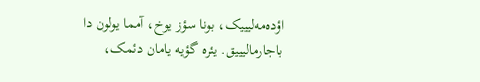اؤده‌‌‌‌‌‌‌‌مه‌‌‌‌‌‌‌‌لیییک، بونا سؤز یوخ، آمما یولون دا باجارمالیییق. یئره گؤیه یامان دئمک،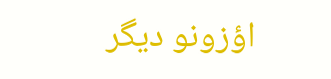اؤزونو دیگر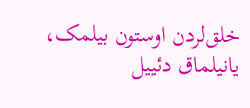خلق‌‌‌‌‌‌‌‌لردن اوستون بیلمک، یانیلماق دئییل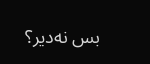بس نه‌‌‌‌‌‌‌‌دیر؟